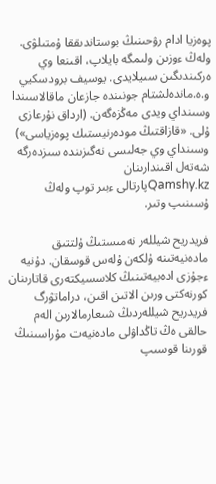پوەزيا ادام رۋحىنىڭ بوستاندىققا ۇمتىلۋى. ولەڭ ءوزىن ولىمگە بايلاپ، اقىنعا وي ەركىندىگىن سىيلايدى. يوسيف برودسكيي و.ە.ماندەلشتام جونىندە جازعان ماقالاسىندا وسىنداي ويدى مەڭزەگەن. (ارداق نۇرعازى ۇلى. «قازاقتىڭ مودەرنيستىك پوەزياسى») وسىنداي وي جەلىسى نەگىزىندە سىزدەرگە شەتەل اقىندارىنان
Qamshy.kzپارتالى ءبىر توپ ولەڭ ۇسىنىپ وتىر.

فريدريح شيللەر نەمىستىڭ ۇلتتىق مادەنيەتىنە ۇلكەن ۇلەس قوسقان. دۇنيە ءجۇزى ادەبيەتىنىڭ كلاسسيكتەرى قاتارىنان كورنەكتى ورىن الاتىن اقىن، دراماتۋرگ فريدريح شيللەردىڭ شىعارمالارىن الەم حالقى ەڭ تاڭداۋلى مادەنيەت مۇراسىنىڭ قورىنا قوسىپ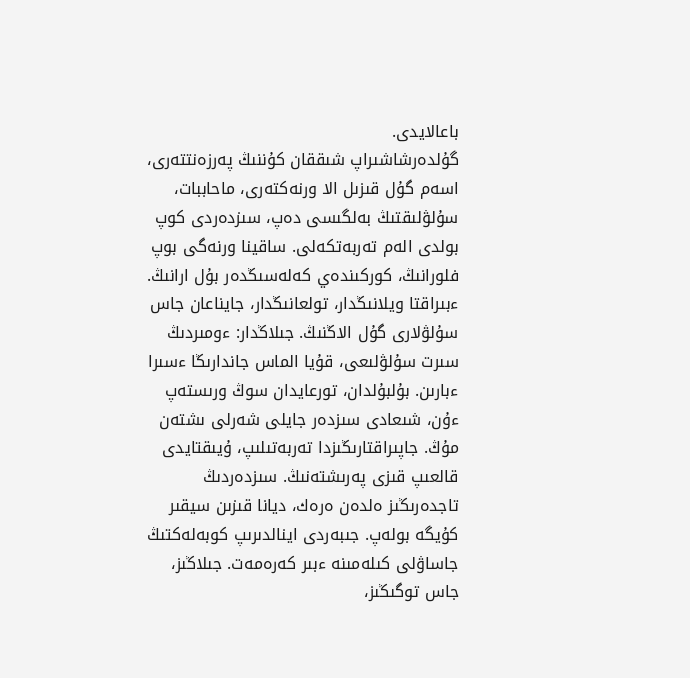باعالايدى.
گۇلدەرشاشىراپ شىققان كۇننىڭ پەرزەنتتەرى، اسەم گۇل قىزىل الا ورنەكتەرى، ماحاببات، سۇلۋلىقتىڭ بەلگىسى دەپ، سىزدەردى كوپ بولدى الەم تەربەتكەلى. ساقينا ورنەگى بوپ فلورانىڭ، كوركىندەي كەلەسىڭدەر بۇل ارانىڭ. ءبىراقتا ويلانىڭدار، تولعانىڭدار، جايناعان جاس سۇلۋلارى گۇل الاڭنىڭ. جىلاڭدار: ءومىردىڭ سىرت سۇلۋلىعى، قۇيا الماس جاندارىڭا ءسىرا ءبارىن. بۇلبۇلدان، تورعايدان سوڭ ورىستەپ ءۇن، شىعادى سىزدەر جايلى شەرلى ىشتەن مۇڭ. جاپىراقتارىڭىزدا تەربەتىلىپ، ۇيىقتايدى قالعىپ قىزى پەرىشتەنىڭ. سىزدەردىڭ تاجدەرىڭىز ەلدەن ەرەك، ديانا قىزىن سيقىر كۇيگە بولەپ. جىبەردى اينالدىرىپ كوبەلەكتىڭ جاساۋلى كىلەمىنە ءبىر كەرەمەت. جىلاڭىز، جاس توگىڭىز،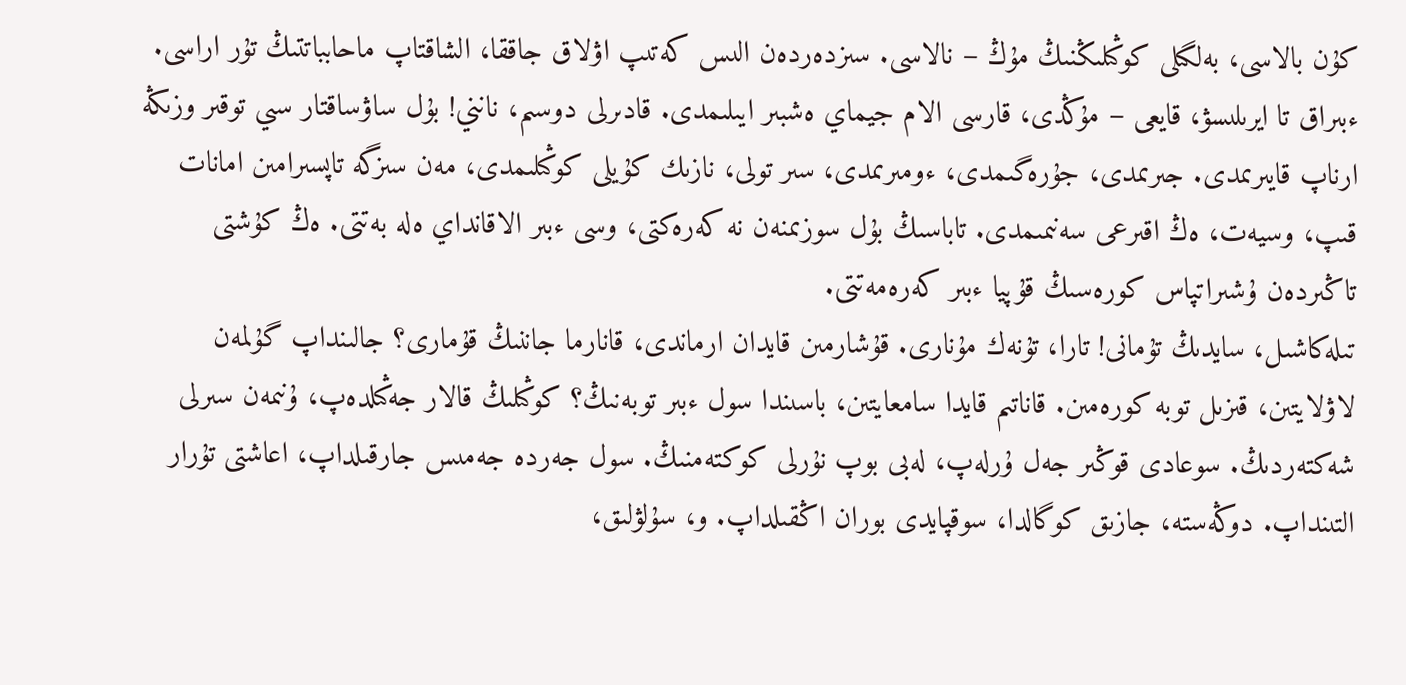كۇن بالاسى، بەلگىلى كوڭىلىڭنىڭ مۇڭ – نالاسى. سىزدەردەن الىس كەتىپ اۋلاق جاققا، الشاقتاپ ماحابباتتىڭ تۇر اراسى. ءبىراق تا ايرىلىسۋ، قايعى – مۇڭدى، قارسى الام جيماي ەشبىر ايىلىمدى. قادىرلى دوسىم، نانني! بۇل ساۋساقتار سىي توقىر وزىڭە ارناپ قايىرىمدى. جىرىمدى، جۇرەگىمدى، ءومىرىمدى، سىر تولى، نازىك كۇيلى كوڭىلىمدى، مەن سىزگە تاپسىرامىن امانات قىپ، وسيەت، ەڭ اقىرعى سەنىمىمدى. تاباسىڭ بۇل سوزىمنەن نە كەرەكتى، وسى ءبىر الاقانداي ەلە بەتتى. ەڭ كۇشتى تاڭىردەن ۇشىراتپاس كورەسىڭ قۇپيا ءبىر كەرەمەتتى.
تىلەكاشىل، سايدىڭ تۇمانى! تارا، تۇنەك مۇنارى. قۇشارمىن قايدان ارماندى، قانارما جاننىڭ قۇمارى؟ جالىنداپ گۇلمەن لاۋلايتىن، قىزىل توبە كورەمىن. قاناتىم قايدا سامعايتىن، باسىندا سول ءبىر توبەنىڭ؟ كوڭىلىڭ قالار جەڭىلدەپ، ۇنىمەن سىرلى شەكتەردىڭ. سوعادى قوڭىر جەل ۇرلەپ، لەبى بوپ نۇرلى كوكتەمنىڭ. سول جەردە جەمىس جارقىلداپ، اعاشتى تۇرار التىنداپ. دوڭەستە، جازىق كوگالدا، سوقپايدى بوران اڭقىلداپ. و، سۇلۋلىق،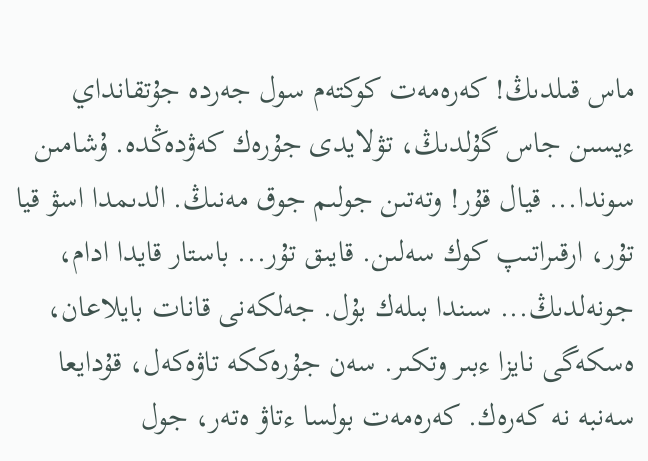ماس قىلدىڭ! كەرەمەت كوكتەم سول جەردە جۇتقانداي ءيسىن جاس گۇلدىڭ، تۋلايدى جۇرەك كەۋدەڭدە. ۇشامىن سوندا... قيال قۇر! وتەتىن جولىم جوق مەنىڭ. الدىمدا اسۋ قيا تۇر، ارقىراتىپ كوك سەلىن. قايىق تۇر... باستار قايدا ادام، جونەلدىڭ... سىندا بىلەك بۇل. جەلكەنى قانات بايلاعان، ەسكەگى نايزا ءبىر وتكىر. سەن جۇرەككە تاۋەكەل، قۇدايعا سەنبە نە كەرەك. كەرەمەت بولسا ءتاۋ ەتەر، جول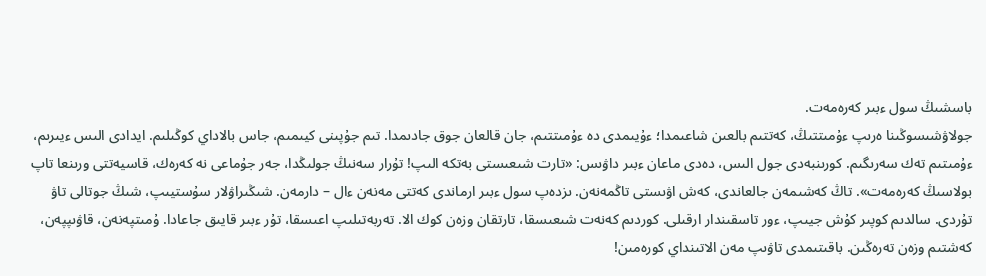باسشىڭ سول ءبىر كەرەمەت.
جولاۋشىسوڭىنا ەرىپ ءۇمىتتىڭ، كەتتىم بالعىن شاعىمدا؛ ءۇيىمدى دە ءۇمىتتىم، جان قالعان جوق جادىمدا. تىم جۇپىنى كيىمىم، جاس بالاداي كوڭىلىم. ايدادى الىس ءيىرىم، ءۇمىتىم تەك سەرىگىم. كورىنبەدى جول الىس، دەدى ماعان ءبىر داۋىس: «تارت شىعىستى بەتكە الىپ! تۇرار سەنىڭ جولىڭدا، جەر جۇماعى نە كەرەك، قاسيەتتى ورىنعا تاپ بولاسىڭ كەرەمەت». تاڭ كەشىمەن جالعاندى، كەش اۋىستى تاڭمەنەن. ىزدەپ سول ءبىر ارماندى كەتتى مەنەن ءال – دارمەن. شىڭىراۋلار سۇستيىپ، شىڭ جوتالى تاۋ تۇردى. سالدىم كوپىر كۇش جيىپ، ءور تاسقىندار ارقىلى. كوردىم كەنەت شىعىسقا، تارتقان وزەن كوك الا. تەربەتىلىپ اعىسقا، تۇر ءبىر قايىق جاعادا. ۇمىتپەنەن، قاۋىپپەن، كەشتىم وزەن تەرەڭىن. باقىتىمدى تاۋىپ مەن الاتىنداي كورەمىن!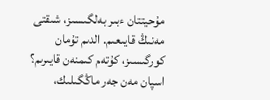مۇحيتتان ءبىر بەلگىسىز، شىقتى مەنىڭ قايىعىم. الدىم تۇمان كورگىسىز، كۇتەم كىمنەن قايىرىم؟ اسپان مەن جەر ماڭگىلىك،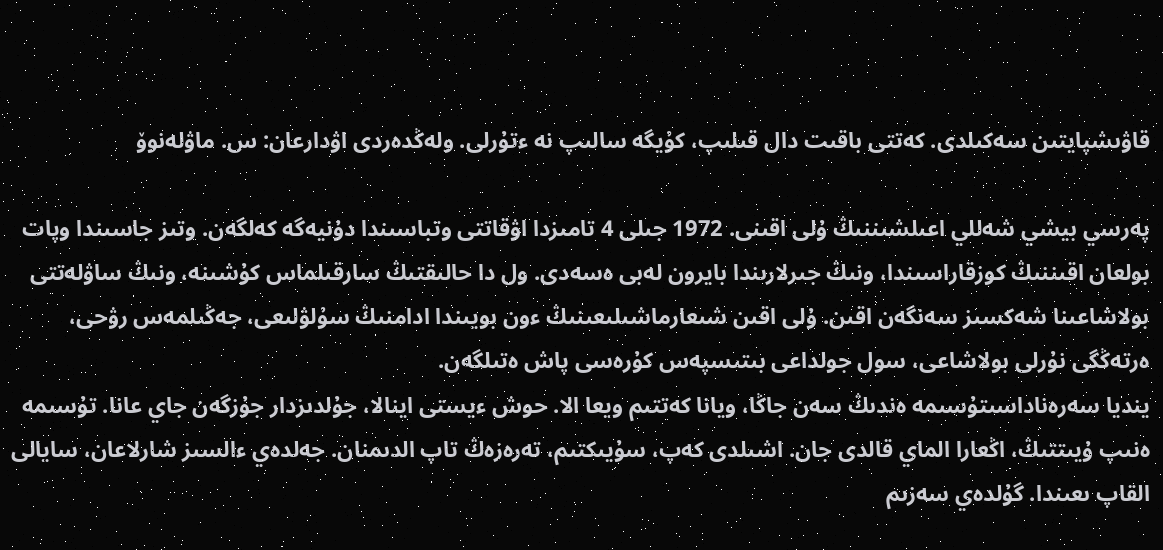قاۋىشپايتىن سەكىلدى. كەتتى باقىت دال قىلىپ، كۇيگە سالىپ نە ءتۇرلى. ولەڭدەردى اۋدارعان: س. ماۋلەنوۆ

پەرسي بيشي شەللي اعىلشىننىڭ ۇلى اقىنى. 1972 جىلى 4 تامىزدا اۋقاتتى وتباسىندا دۇنيەگە كەلگەن. وتىز جاسىندا وپات بولعان اقىننىڭ كوزقاراسىندا، ونىڭ جىرلارىندا بايرون لەبى ەسەدى. ول دا حالىقتىڭ سارقىلماس كۇشىنە، ونىڭ ساۋلەتتى بولاشاعىنا شەكسىز سەنگەن اقىن. ۇلى اقىن شىعارماشىلىعىنىڭ ءون بويىندا ادامنىڭ سۇلۋلىعى، جەڭىلمەس رۋحى، ەرتەڭگى نۇرلى بولاشاعى، سول جولداعى بىتىسپەس كۇرەسى پاش ەتىلگەن.
ينديا سەرەناداسىتۇسىمە ەندىڭ سەن جاڭا، ويانا كەتتىم ويعا الا. حوش ءيستى اينالا، جۇلدىزدار جۇزگەن جاي عانا. تۇسىمە ەنىپ ۇيىتتىڭ، اڭعارا الماي قالدى جان. اشىلدى كەپ، سۇيىكتىم، تەرەزەڭ تاپ الدىمنان. جەلدەي ءالسىز شارلاعان، سايالى القاپ ىعىندا. گۇلدەي سەزىم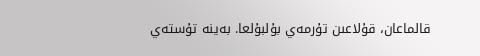قالماعان، قۇلاعىن تۇرمەي بۇلبۇلعا. بەينە تۇستەي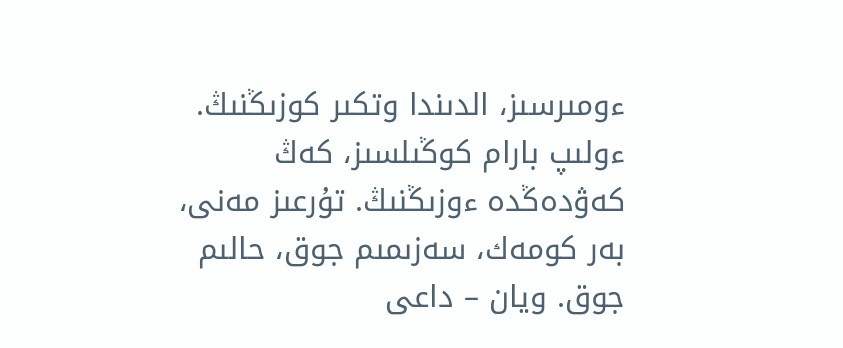ءومىرسىز، الدىندا وتكىر كوزىڭنىڭ. ءولىپ بارام كوڭىلسىز، كەڭ كەۋدەڭدە ءوزىڭنىڭ. تۇرعىز مەنى، بەر كومەك، سەزىمىم جوق، حالىم جوق. ويان – داعى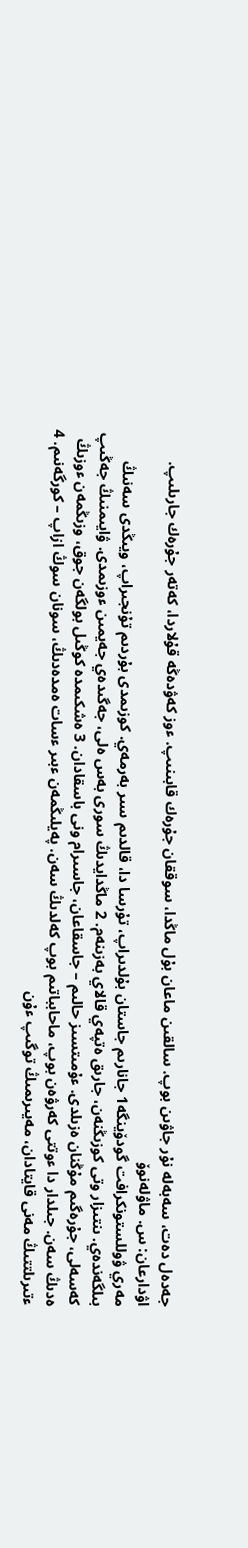جەدەل دەت، سەبەلە نۇر جاۋىن بوپ. سالقىن ماعان بۇل ماڭدا، سوققان جۇرەك قابىنىپ. ءوز كەۋدەڭە قۇلاردا، كەتەر جۇرەك جارىلىپ. اۋدارعان: س. ماۋلەنوۆ
مەري ۋوللستونكرافت گودۆينگە1 جانارىم جاستان بۇلدىراپ، تۇرسا دا، قالدىم سىر بەرمەي. كوزىمدى بۇردىم تۇنجىراپ، ويىڭدى سەنىڭ بىلگەندەي. ىنتىزار وتى كوزىڭنەن، جارىق ەتپەي قالاي بەزىنەم. 2 ماڭدايدىڭ سورى بەس ەلى، جەگىدەي جەيمىن ءوزىمدى. ۋايىمنىڭ جەڭىپ كەسەلى، جۇرەگىم مۇڭنان ەزىلدى. ءۇمىتسىز حالىم – جاسقاعان، جاسىرام ونى باسقادان. 3 ەشكىمدە كوڭىل بولگەن جوق، وزىڭمەن ءوزىڭ ەدىڭ سەن. جىلدار دا ءوتتى كەرۋەن بوپ، ماحابباتىم بوپ كەلدىڭ سەن. پەيلىڭمەن ءبىر ءسات ەمدەدىڭ، سونان سوڭ ازاپ – كورگەنىم. 4 ءتىرىلتتىڭ مەنى قايتادان، مەيىرىمىڭ توگىپ ءۇن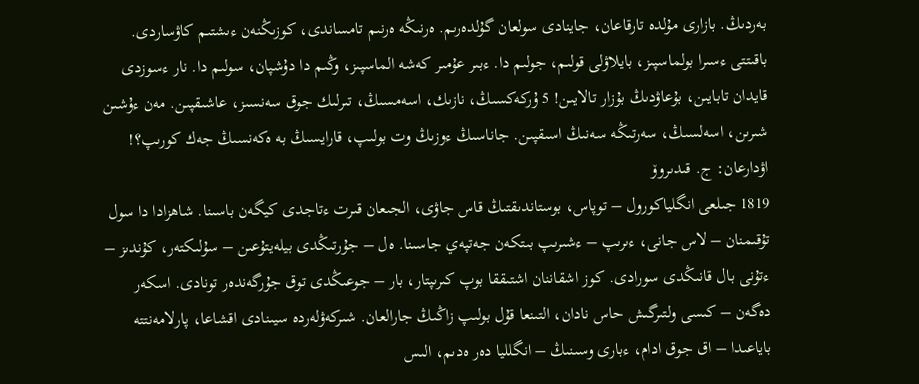بەردىڭ. بازارى مۇلدە تارقاعان، جاينادى سولعان گۇلدەرىم. ەرنىڭە ەرنىم تامساندى، كوزىڭنەن ءىشتىم كاۋساردى. باقىتتى ءسىرا بولماسپىز، بايلاۋلى قولىم، جولىم دا. ءبىر عۇمىر كەشە الماسپىز، وڭىم دا دۇشپان، سولىم دا. نار ءسوزدى قايدان تابايىن، بۇعاۋدىڭ بۇزار تالايىن! 5 ۇركەكسىڭ، نازىك، اسەمسىڭ، تىرلىك جوق سەنسىز، عاشىقپىن. مەن ءۇشىن شىرىن، اسەلسىڭ، سەرتىڭە سەنىڭ اسىقپىن. جاناسىڭ ءوزىڭ وت بولىپ، قارايسىڭ بە ەكەنسىڭ جەك كورىپ؟! اۋدارعان: ج. قىدىروۆ
1819 جىلعى انگلياكورول – توپاس، بوستاندىقتىڭ قاس جاۋى، الجىعان قىرت ءتاجدى كيگەن باسىنا. شاھزادا دا سول تۇقىمنان – لاس جانى، ءىرىپ – ءشىرىپ بىتكەن جەتپەي جاسىنا. ەل – جۇرتىڭدى بيلەيتۇعىن – سۇلىكتەر، كۇندىز – ءتۇنى بال قانىڭدى سورادى. كوز اشقاننان اشتىققا بوپ كىرىپتار، بار – جوعىڭدى توق جۇرگەندەر تونادى. اسكەر دەگەن – كىسى ولتىرگىش حاس نادان، التىنعا قۇل بولىپ زاڭىڭ جارالعان. شىركەۋلەردە سيىنادى اقشاعا، پارلامەنتتە باياعىدا – اق جوق ادام، ءبارى وسىنىڭ – انگلليا دەر ەدىم، الىس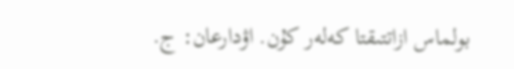بولماس ازاتتىقتا كەلەر كۇن. اۋدارعان: ج.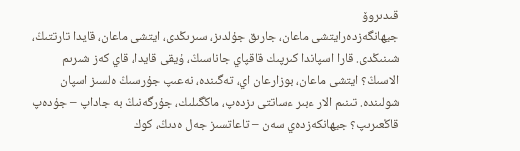قىدىروۆ
جيھانگەزدەرايتشى ماعان، جارىق جۇلدىز، سىرىڭدى، ايتشى ماعان، قايدا تارتتىڭ، شىنىڭدى. قارا اسپاندا كىرپىك قاقپاي جاناسىڭ، ۇيقى قايدا، قاي كەز شىرىم الاسىڭ؟ ايتشى ماعان، بوزارعان اي، تەگىندە، نەعىپ جۇرسىڭ ەلسىز اسپان شولىندە. تىنىم الار ءبىر ءساتتى ىزدەپ، ماڭگىلىك، جۇرگەنىڭ بە جاداپ – جۇدەپ قاڭعىرىپ؟ جيھانكەزدەي سەن – تاعاتسىز جەل ەدىڭ، كوك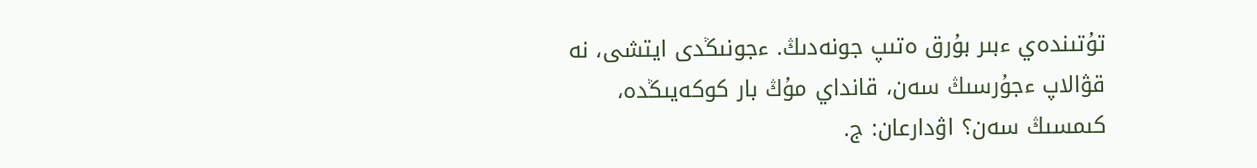تۇتىندەي ءبىر بۇرق ەتىپ جونەدىڭ. ءجونىڭدى ايتشى، نە قۋالاپ ءجۇرسىڭ سەن، قانداي مۇڭ بار كوكەيىڭدە، كىمسىڭ سەن؟ اۋدارعان: ج.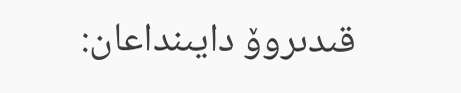قىدىروۆ دايىنداعان: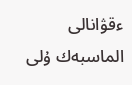ءقۋانالى الماسبەك ۇلى